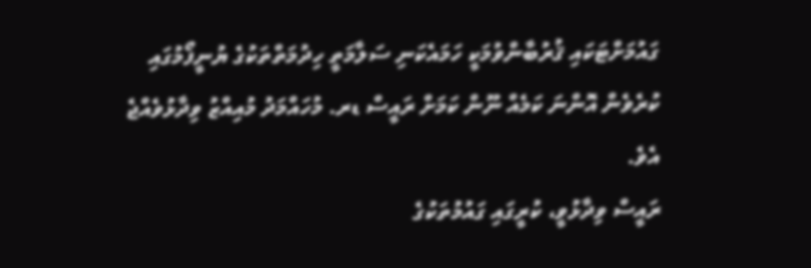ގައުމަށްޓަކައި ޤުރުބާންވުމަކީ ހަމައެކަނި ސަލާމަތީ ހިދުމަތްތަކުގެ ޔުނީފޯމުގައި ކުރެވެން އޮންނަ ކަމެއް ނޫން ކަމަށް ރައީސް ޑރ. މުހައްމަދު މުއިއްޒު ވިދާޅުވެއްޖެ އެވެ.
ރައީސް ވިދާޅުވީ، ކުރީގައި ގައުމުތަކުގެ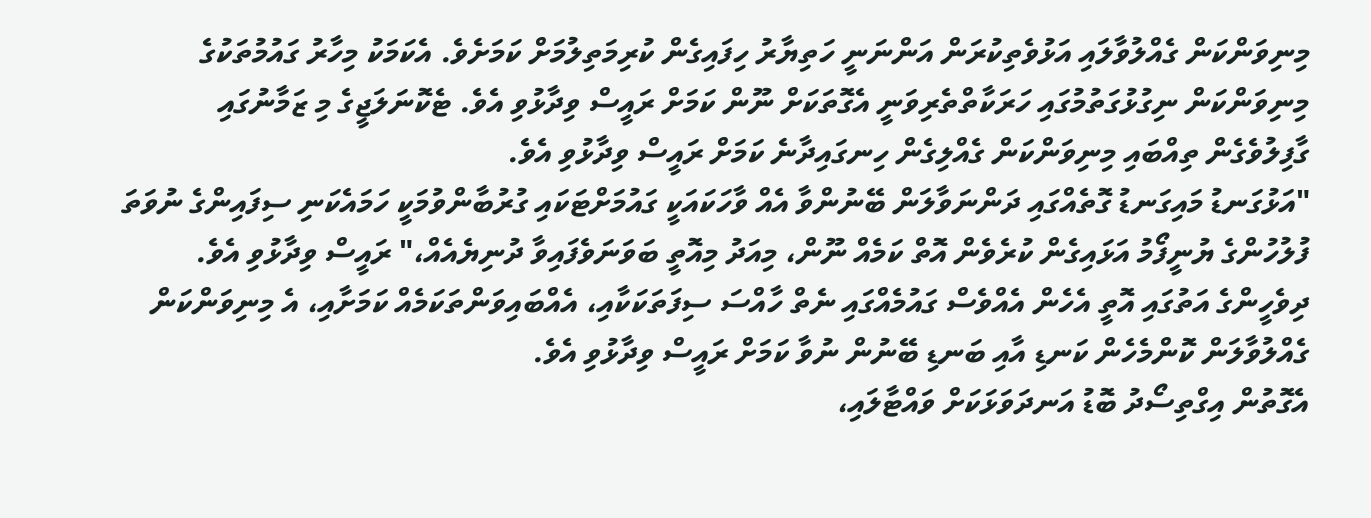މިނިވަންކަން ގެއްލުވާލައި އަޅުވެތިކުރަން އަންނަނީ ހަތިޔާރު ހިފައިގެން ކުރިމަތިލުމަށް ކަމަށެވެ. އެކަމަކު މިހާރު ގައުމުތަކުގެ މިނިވަންކަން ނިގުޅުގަތުމުގައި ހަރަކާތްތެރިވަނީ އެގޮތަކަށް ނޫން ކަމަށް ރައީސް ވިދާޅުވި އެވެ. ޓެކޮނަލަޖީގެ މި ޒަމާނުގައި ގާފިލުވެގެން ތިއްބައި މިނިވަންކަން ގެއްލިގެން ހިނގައިދާނެ ކަމަށް ރައީސް ވިދާޅުވި އެވެ.
"އަޅުގަނޑު މައިގަނޑު ގޮތެއްގައި ދަންނަވާލަން ބޭނުންވާ އެއް ވާހަކައަކީ ގައުމަށްޓަކައި ގުރުބާންވުމަކީ ހަމައެކަނި ސިފައިންގެ ނުވަތަ ފުލުހުންގެ ޔުނީފޯމު އަޅައިގެން ކުރެވެން އޮތް ކަމެއް ނޫން، މިއަދު މިއޮތީ ބަވަނަވެފައިވާ ދުނިޔެއެއް،" ރައީސް ވިދާޅުވި އެވެ.
ދިވެހީންގެ އަތުގައި އޮތީ އެހެން އެއްވެސް ގައުމެއްގައި ނެތް ހާއްސަ ސިފަތަކަކާއި، އެއްބައިވަންތަކަމެއް ކަމަށާއި، އެ މިނިވަންކަން ގެއްލުވާލަން ކޮންމެހެން ކަނޑި އާއި ބަނޑި ބޭނުން ނުވާ ކަމަށް ރައީސް ވިދާޅުވި އެވެ.
އެގޮތުން އިގްތިސޯދު ބޮޑު އަނދަވަޅަކަށް ވައްޓާލައި،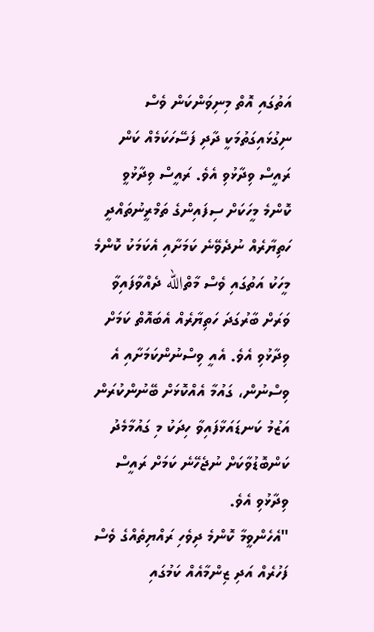އަތުގައި އޮތް މިނިވަންކަން ވެސް ނިގުޅައިގަތުމަކީ ދާދި ފަސޭހަކަމެއް ކަން ރައީސް ވިދާޅުވި އެވެ. ރައީސް ވިދާޅުވީ ކޮންމެ މީހަކަށް ސިފައިންގެ ތަމްރީނުތައްދީ ހަތިޔާރެއް ނުދެވޭނެ ކަމަށާއި އެކަމަކު ކޮންމެ މީހަކު އަތުގައި ވެސް މާތްالله ދެއްވާފައިވާ ވަރަށް ބާރުގަދަ ހަތިޔާރެއް އެބައޮތް ކަމަށް ވިދާޅުވި އެވެ. އެއީ ވިސްނުންކަމަށާއި އެ ވިސްނުން، ގައުމާ އެއްކޮޅަށް ބޭނުންކުރަން އަޒުމު ކަނޑައަޅާފައިވާ ހިދަކު މި ގައުމާމެދު ކަންބޮޑުވާކަށް ނުޖެހޭނެ ކަމަށް ރައީސް ވިދާޅުވި އެވެ.
"އެހެންވީމާ ކޮންމެ ދިވެހި ރައްޔިތެއްގެ ވެސް ފަހުރެއް އަދި ޒިންމާއެއް ކަމުގައި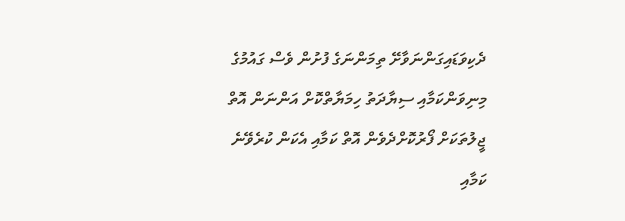ދެކިވަޑައިގަންނަވާށޭ ތިމަންނަގެ ފުށުން ވެސް ގައުމުގެ މިނިވަންކަމާއި ސިޔާދަތު ހިމަޔާތްކޮށް އަންނަން އޮތް ޖީލުތަކަށް ފޯރުކޮށްދެވެން އޮތް ކަމާއި އެކަން ކުރެވޭނެ ކަމާއި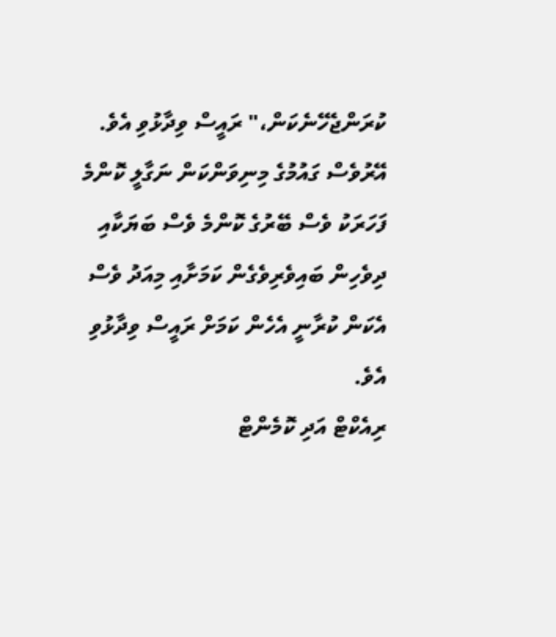ކުރަންޖެހޭނެކަން،" ރައީސް ވިދާޅުވި އެވެ.
އޭރުވެސް ގައުމުގެ މިނިވަންކަން ނަގާލީ ކޮންމެ ފަހަރަކު ވެސް ބޭރުގެ ކޮންމެ ވެސް ބަޔަކާއި ދިވެހިން ބައިވެރިވެގެން ކަމަށާއި މިއަދު ވެސް އެކަން ކުރާނީ އެހެން ކަމަށް ރައީސް ވިދާޅުވި އެވެ.
ރިއެކްޓް އަދި ކޮމެންޓް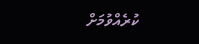ކުރެއްވުމަށް